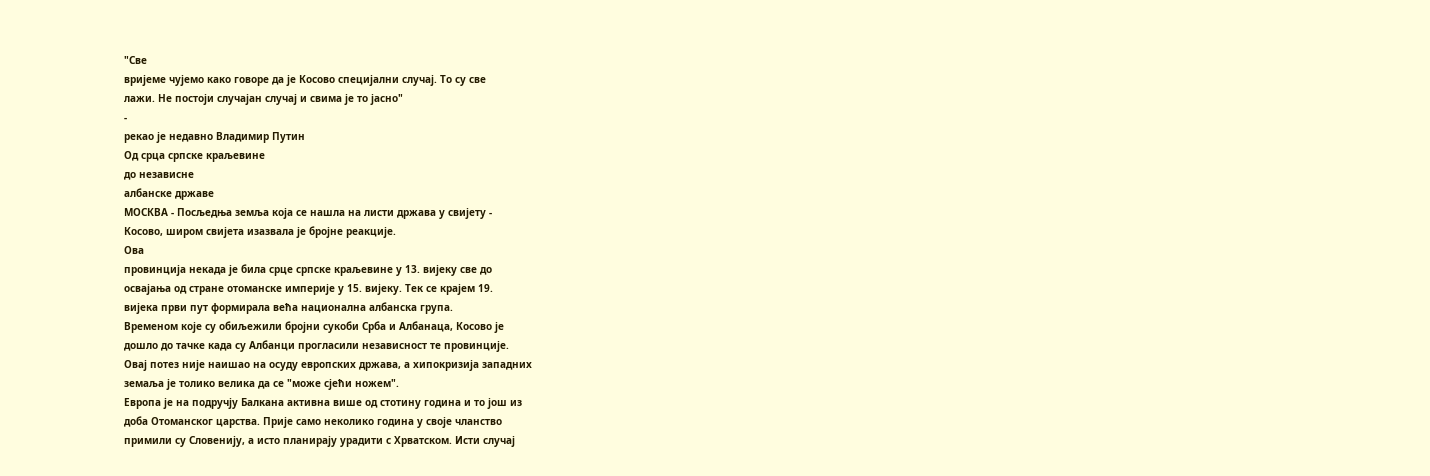"Све
вријеме чујемо како говоре да је Косово специјални случај. То су све
лажи. Не постоји случајан случај и свима је то јасно"
-
рекао је недавно Владимир Путин
Од срца српске краљевине
до независне
албанске државе
МОСКВА - Посљедња земља која се нашла на листи држава у свијету -
Косово, широм свијета изазвала је бројне реакције.
Ова
провинција некада је била срце српске краљевине у 13. вијеку све до
освајања од стране отоманске империје у 15. вијеку. Тек се крајем 19.
вијека први пут формирала већа национална албанска група.
Временом које су обиљежили бројни сукоби Срба и Албанаца, Косово је
дошло до тачке када су Албанци прогласили независност те провинције.
Овај потез није наишао на осуду европских држава, а хипокризија западних
земаља је толико велика да се "може сјећи ножем".
Европа је на подручју Балкана активна више од стотину година и то још из
доба Отоманског царства. Прије само неколико година у своје чланство
примили су Словенију, а исто планирају урадити с Хрватском. Исти случај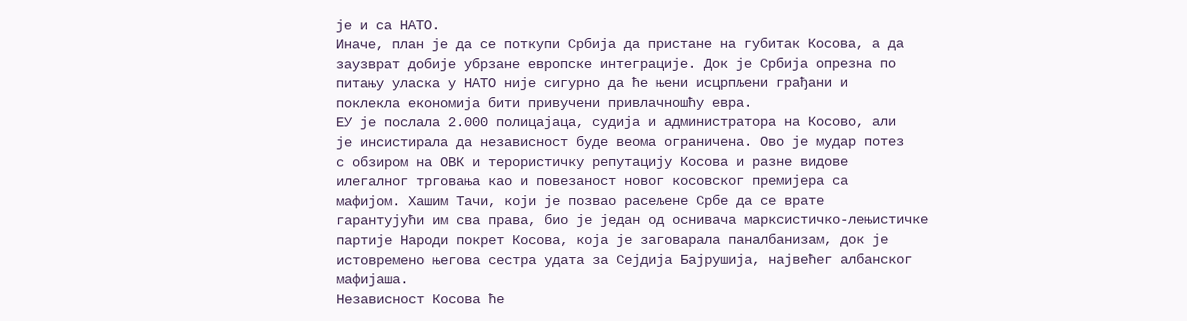је и са НАТО.
Иначе, план је да се поткупи Србија да пристане на губитак Косова, а да
заузврат добије убрзане европске интеграције. Док је Србија опрезна по
питању уласка у НАТО није сигурно да ће њени исцрпљени грађани и
поклекла економија бити привучени привлачношћу евра.
ЕУ је послала 2.000 полицајаца, судија и администратора на Косово, али
је инсистирала да независност буде веома ограничена. Ово је мудар потез
с обзиром на ОВК и терористичку репутацију Косова и разне видове
илегалног трговања као и повезаност новог косовског премијера са
мафијом. Хашим Тачи, који је позвао расељене Србе да се врате
гарантујући им сва права, био је један од оснивача марксистичко-лењистичке
партије Народи покрет Косова, која је заговарала паналбанизам, док је
истовремено његова сестра удата за Сејдија Бајрушија, највећег албанског
мафијаша.
Независност Косова ће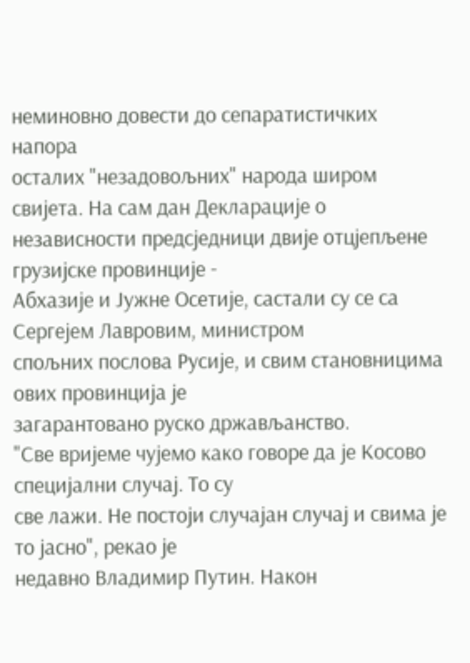неминовно довести до сепаратистичких напора
осталих "незадовољних" народа широм свијета. На сам дан Декларације о
независности предсједници двије отцјепљене грузијске провинције -
Абхазије и Јужне Осетије, састали су се са Сергејем Лавровим, министром
спољних послова Русије, и свим становницима ових провинција је
загарантовано руско држављанство.
"Све вријеме чујемо како говоре да је Косово специјални случај. То су
све лажи. Не постоји случајан случај и свима је то јасно", рекао је
недавно Владимир Путин. Након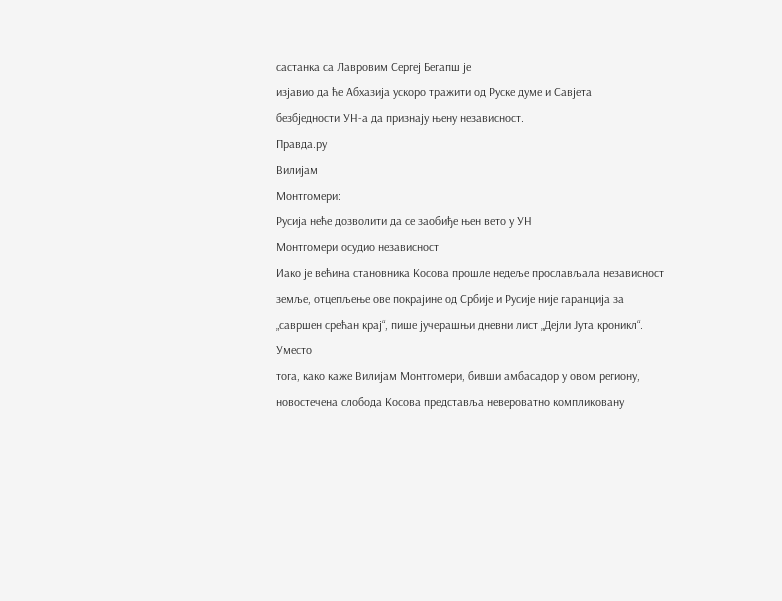састанка са Лавровим Сергеј Бегапш је
изјавио да ће Абхазија ускоро тражити од Руске думе и Савјета
безбједности УН-а да признају њену независност.
Правда.ру
Вилијам
Монтгомери:
Русија неће дозволити да се заобиђе њен вето у УН
Монтгомери осудио независност
Иако је већина становника Косова прошле недеље прослављала независност
земље, отцепљење ове покрајине од Србије и Русије није гаранција за
„савршен срећан крај“, пише јучерашњи дневни лист „Дејли Јута кроникл“.
Уместо
тога, како каже Вилијам Монтгомери, бивши амбасадор у овом региону,
новостечена слобода Косова представља невероватно компликовану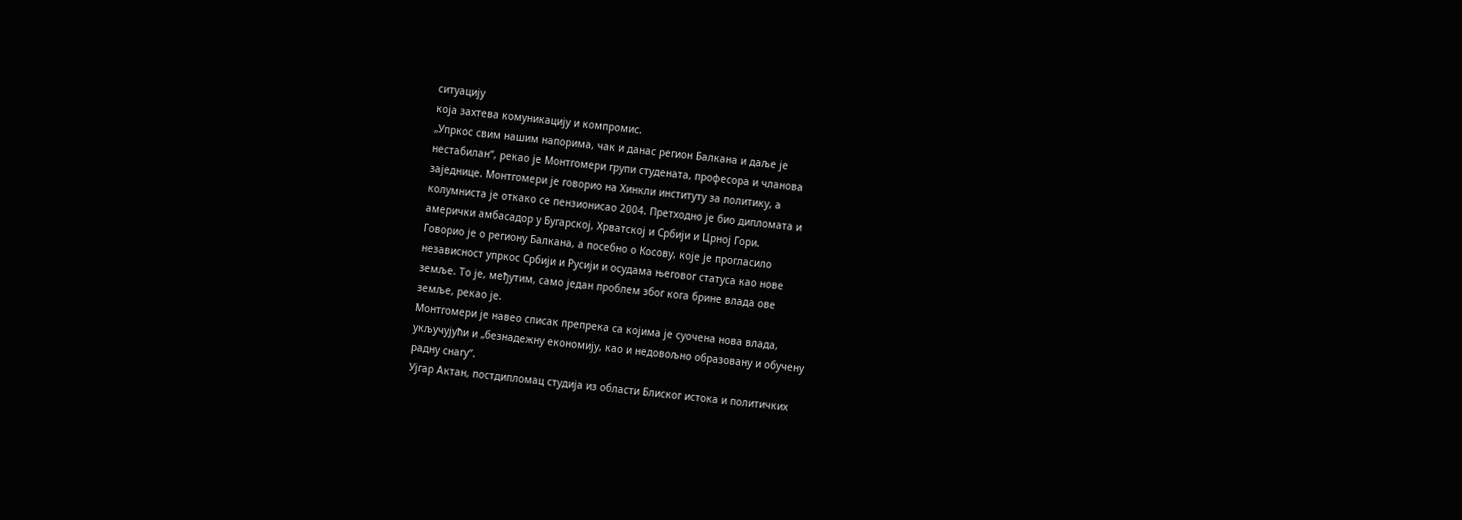ситуацију
која захтева комуникацију и компромис.
„Упркос свим нашим напорима, чак и данас регион Балкана и даље је
нестабилан“, рекао је Монтгомери групи студената, професора и чланова
заједнице. Монтгомери је говорио на Хинкли институту за политику, а
колумниста је откако се пензионисао 2004. Претходно је био дипломата и
амерички амбасадор у Бугарској, Хрватској и Србији и Црној Гори.
Говорио је о региону Балкана, а посебно о Косову, које је прогласило
независност упркос Србији и Русији и осудама његовог статуса као нове
земље. То је, међутим, само један проблем због кога брине влада ове
земље, рекао је.
Монтгомери је навео списак препрека са којима је суочена нова влада,
укључујући и „безнадежну економију, као и недовољно образовану и обучену
радну снагу“.
Ујгар Актан, постдипломац студија из области Блиског истока и политичких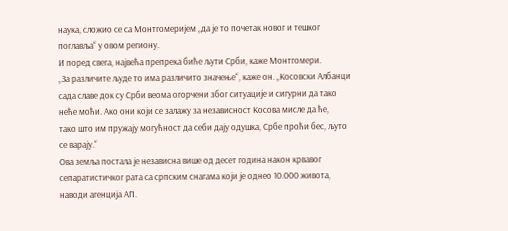наука, сложио се са Монтгомеријем „да је то почетак новог и тешког
поглавља“ у овом региону.
И поред свега, највећа препрека биће љути Срби, каже Монтгомери.
„За различите људе то има различито значење“, каже он. „Косовски Албанци
сада славе док су Срби веома огорчени због ситуације и сигурни да тако
неће моћи. Ако они који се залажу за независност Косова мисле да ће,
тако што им пружају могућност да себи дају одушка, Србе проћи бес, љуто
се варају.“
Ова земља постала је независна више од десет година након крвавог
сепаратистичког рата са српским снагама који је однео 10.000 живота,
наводи агенција АП.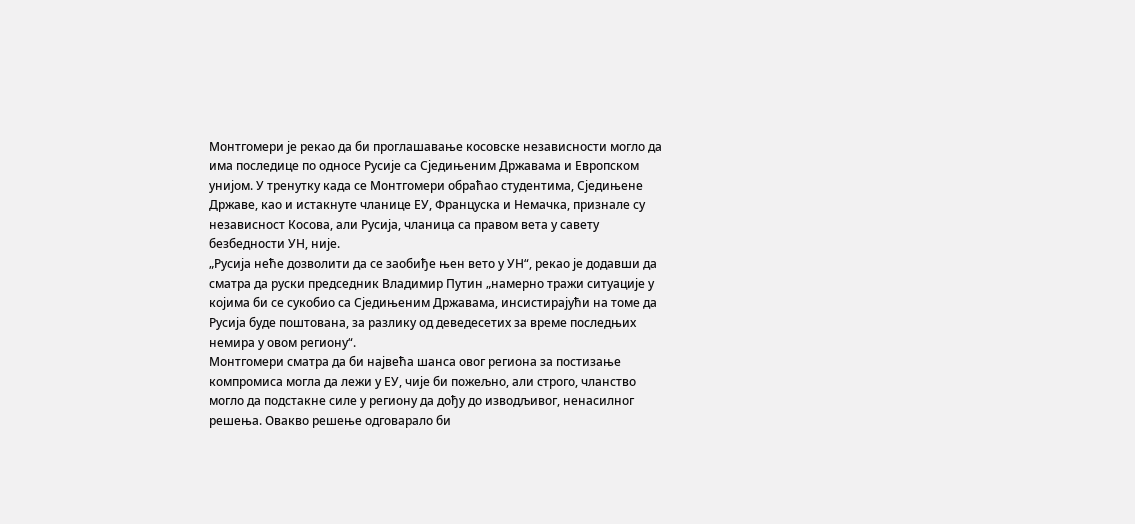Монтгомери је рекао да би проглашавање косовске независности могло да
има последице по односе Русије са Сједињеним Државама и Европском
унијом. У тренутку када се Монтгомери обраћао студентима, Сједињене
Државе, као и истакнуте чланице ЕУ, Француска и Немачка, признале су
независност Косова, али Русија, чланица са правом вета у савету
безбедности УН, није.
„Русија неће дозволити да се заобиђе њен вето у УН“, рекао је додавши да
сматра да руски председник Владимир Путин „намерно тражи ситуације у
којима би се сукобио са Сједињеним Државама, инсистирајући на томе да
Русија буде поштована, за разлику од деведесетих за време последњих
немира у овом региону“.
Монтгомери сматра да би највећа шанса овог региона за постизање
компромиса могла да лежи у ЕУ, чије би пожељно, али строго, чланство
могло да подстакне силе у региону да дођу до изводљивог, ненасилног
решења. Овакво решење одговарало би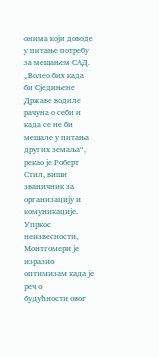онима који доводе у питање потребу
за мешањем САД.
„Волео бих када би Сједињене Државе водиле рачуна о себи и када се не би
мешале у питања других земаља“, рекао је Роберт Стил, виши званичник за
организацију и комуникације.
Упркос неизвесности, Монтгомери је изразио оптимизам када је реч о
будућности овог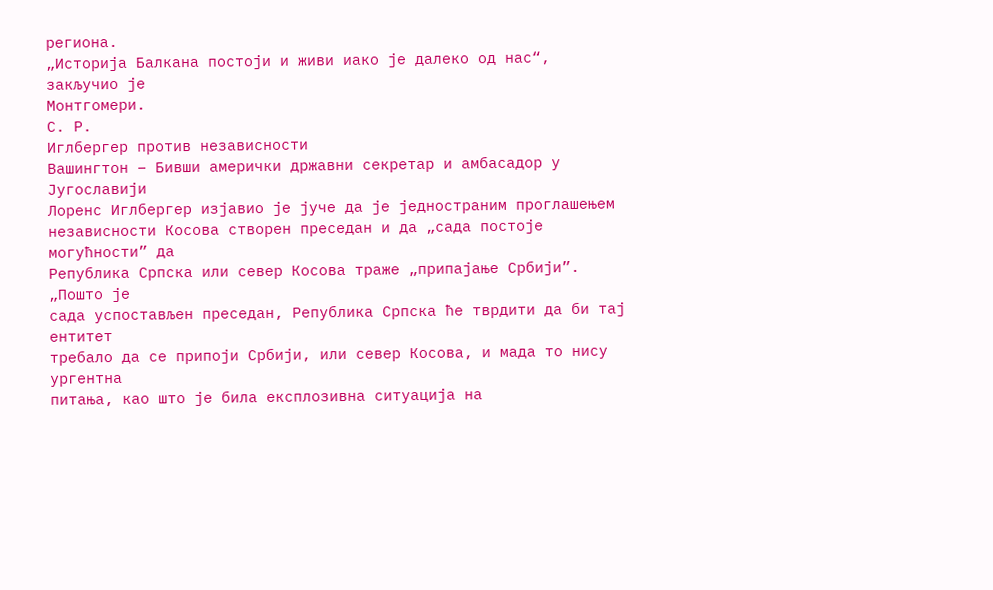региона.
„Историја Балкана постоји и живи иако је далеко од нас“, закључио је
Монтгомери.
С. Р.
Иглбергер против независности
Вашингтон – Бивши амерички државни секретар и амбасадор у Југославији
Лоренс Иглбергер изјавио је јуче да је једностраним проглашењем
независности Косова створен преседан и да „сада постоје могућности” да
Република Српска или север Косова траже „припајање Србији”. „Пошто је
сада успостављен преседан, Република Српска ће тврдити да би тај ентитет
требало да се припоји Србији, или север Косова, и мада то нису ургентна
питања, као што је била експлозивна ситуација на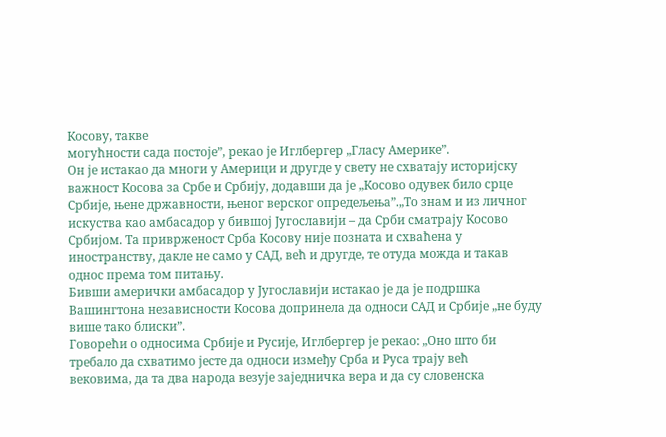Косову, такве
могућности сада постоје”, рекао је Иглбергер „Гласу Америке”.
Он је истакао да многи у Америци и другде у свету не схватају историјску
важност Косова за Србе и Србију, додавши да је „Косово одувек било срце
Србије, њене државности, њеног верског опредељења”.„То знам и из личног
искуства као амбасадор у бившој Југославији – да Срби сматрају Косово
Србијом. Та приврженост Срба Косову није позната и схваћена у
иностранству, дакле не само у САД, већ и другде, те отуда можда и такав
однос према том питању.
Бивши амерички амбасадор у Југославији истакао је да је подршка
Вашингтона независности Косова допринела да односи САД и Србије „не буду
више тако блиски”.
Говорећи о односима Србије и Русије, Иглбергер је рекао: „Оно што би
требало да схватимо јесте да односи између Срба и Руса трају већ
вековима, да та два народа везује заједничка вера и да су словенска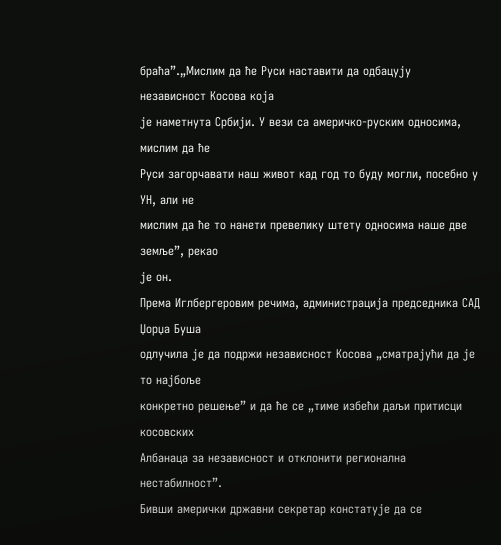браћа”.„Мислим да ће Руси наставити да одбацују независност Косова која
је наметнута Србији. У вези са америчко-руским односима, мислим да ће
Руси загорчавати наш живот кад год то буду могли, посебно у УН, али не
мислим да ће то нанети превелику штету односима наше две земље”, рекао
је он.
Према Иглбергеровим речима, администрација председника САД Џорџа Буша
одлучила је да подржи независност Косова „сматрајући да је то најбоље
конкретно решење” и да ће се „тиме избећи даљи притисци косовских
Албанаца за независност и отклонити регионална нестабилност”.
Бивши амерички државни секретар констатује да се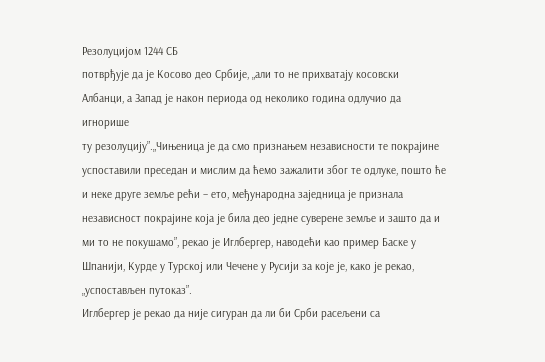Резолуцијом 1244 СБ
потврђује да је Косово део Србије, „али то не прихватају косовски
Албанци, а Запад је након периода од неколико година одлучио да игнорише
ту резолуцију”.„Чињеница је да смо признањем независности те покрајине
успоставили преседан и мислим да ћемо зажалити због те одлуке, пошто ће
и неке друге земље рећи – ето, међународна заједница је признала
независност покрајине која је била део једне суверене земље и зашто да и
ми то не покушамо”, рекао је Иглбергер, наводећи као пример Баске у
Шпанији, Курде у Турској или Чечене у Русији за које је, како је рекао,
„успостављен путоказ”.
Иглбергер је рекао да није сигуран да ли би Срби расељени са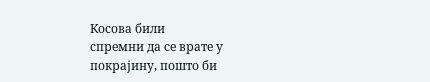Косова били
спремни да се врате у покрајину, пошто би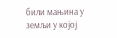били мањина у земљи у којој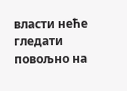власти неће гледати повољно на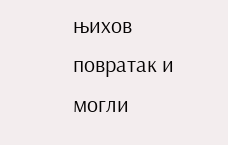њихов повратак и могли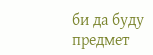би да буду предмет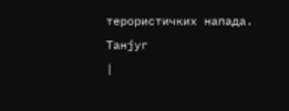терористичких напада.
Танјуг
|